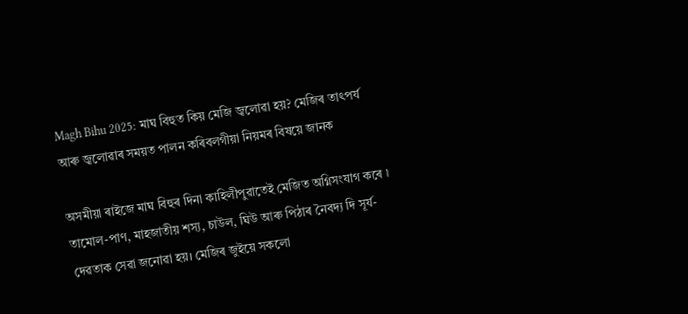Magh Bihu 2025: মাঘ বিহুত কিয় মেজি জ্বলোৱা হয়? মেজিৰ তাৎপৰ্য আৰু জ্বলোৱাৰ সময়ত পালন কৰিবলগীয়া নিয়মৰ বিষয়ে জানক

অসমীয়া ৰাইজে মাঘ বিহুৰ দিনা কাহিলীপুৱাতেই মেজিত অগ্নিসংযাগ কৰে ৷ তামোল-পাণ, মাহজাতীয় শস্য, চাউল, ঘিউ আৰু পিঠাৰ নৈবদ্য দি সূৰ্য-দেৱতাক সেৱা জনোৱা হয়। মেজিৰ জুইয়ে সকলো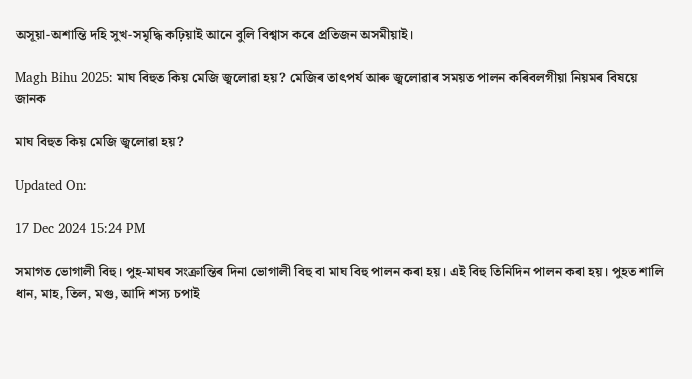অসূয়া-অশান্তি দহি সুখ-সমৃদ্ধি কঢ়িয়াই আনে বুলি বিশ্বাস কৰে প্ৰতিজন অসমীয়াই।

Magh Bihu 2025: মাঘ বিহুত কিয় মেজি জ্বলোৱা হয়? মেজিৰ তাৎপৰ্য আৰু জ্বলোৱাৰ সময়ত পালন কৰিবলগীয়া নিয়মৰ বিষয়ে জানক

মাঘ বিহুত কিয় মেজি জ্বলোৱা হয়?

Updated On:

17 Dec 2024 15:24 PM

সমাগত ভোগালী বিহু। পুহ-মাঘৰ সংক্ৰান্তিৰ দিনা ভোগালী বিহু বা মাঘ বিহু পালন কৰা হয়। এই বিহু তিনিদিন পালন কৰা হয়। পুহত শালি ধান, মাহ, তিল, মগু, আদি শস্য চপাই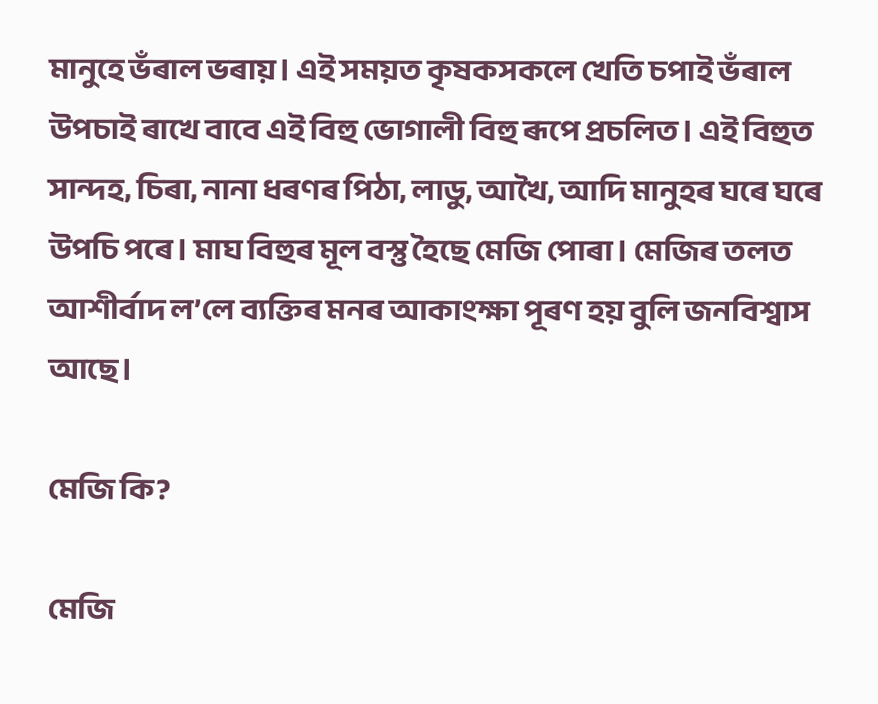মানুহে ভঁৰাল ভৰায়। এই সময়ত কৃষকসকলে খেতি চপাই ভঁৰাল উপচাই ৰাখে বাবে এই বিহু ভোগালী বিহু ৰূপে প্ৰচলিত। এই বিহুত সান্দহ, চিৰা, নানা ধৰণৰ পিঠা, লাডু, আখৈ, আদি মানুহৰ ঘৰে ঘৰে উপচি পৰে। মাঘ বিহুৰ মূল বস্তু হৈছে মেজি পোৰা। মেজিৰ তলত আশীৰ্বাদ ল’লে ব্যক্তিৰ মনৰ আকাংক্ষা পূৰণ হয় বুলি জনবিশ্বাস আছে।

মেজি কি?

মেজি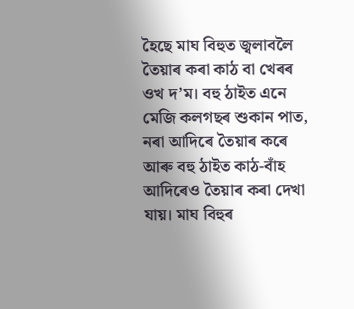হৈছে মাঘ বিহুত জ্বলাবলৈ তৈয়াৰ কৰা কাঠ বা খেৰৰ ওখ দ’ম। বহু ঠাইত এনে মেজি কলগছৰ শুকান পাত, নৰা আদিৰে তৈয়াৰ কৰে আৰু বহু ঠাইত কাঠ-বাঁহ আদিৰেও তৈয়াৰ কৰা দেখা যায়। মাঘ বিহুৰ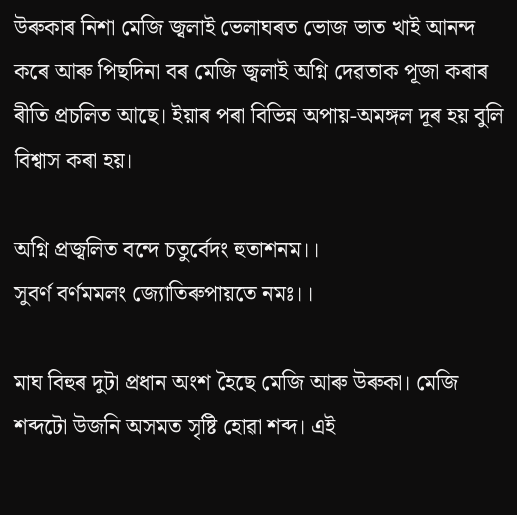উৰুকাৰ নিশা মেজি জ্বলাই ভেলাঘৰত ভোজ ভাত খাই আনন্দ কৰে আৰু পিছদিনা বৰ মেজি জ্বলাই অগ্নি দেৱতাক পূজা কৰাৰ ৰীতি প্ৰচলিত আছে। ইয়াৰ পৰা বিভিন্ন অপায়-অমঙ্গল দূৰ হয় বুলি বিশ্বাস কৰা হয়।

অগ্নি প্ৰজ্বলিত বন্দে চতুৰ্বেদং হুতাশনম।।
সুবৰ্ণ বৰ্ণমমলং জ্যোতিৰুপায়তে নমঃ।।

মাঘ বিহুৰ দুটা প্ৰধান অংশ হৈছে মেজি আৰু উৰুকা। মেজি শব্দটো উজনি অসমত সৃষ্টি হোৱা শব্দ। এই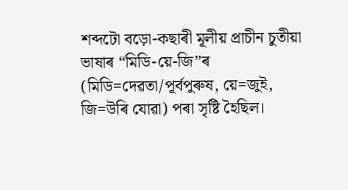শব্দটো বড়ো-কছাৰী মূলীয় প্ৰাচীন চুতীয়া ভাষাৰ “মিডি-য়ে-জি”ৰ (মিডি=দেৱতা/পূৰ্বপুৰুষ, য়ে=জুই, জি=উৰি যোৱা) পৰা সৃষ্টি হৈছিল।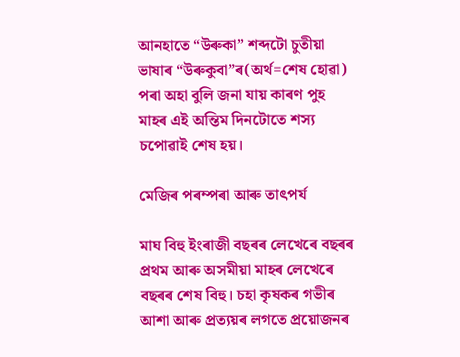আনহাতে “উৰুকা” শব্দটো চুতীয়া ভাষাৰ “উৰুকুবা”ৰ(অৰ্থ=শেষ হোৱা) পৰা অহা বুলি জনা যায় কাৰণ পুহ মাহৰ এই অন্তিম দিনটোতে শস্য চপোৱাই শেষ হয়।

মেজিৰ পৰম্পৰা আৰু তাৎপৰ্য

মাঘ বিহু ইংৰাজী বছৰৰ লেখেৰে বছৰৰ প্ৰথম আৰু অসমীয়া মাহৰ লেখেৰে বছৰৰ শেষ বিহু। চহা কৃষকৰ গভীৰ আশা আৰু প্ৰত্যয়ৰ লগতে প্ৰয়োজনৰ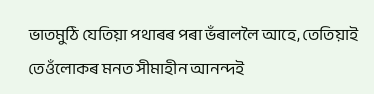ভাতমুঠি যেতিয়া পথাৰৰ পৰা ভঁৰাললৈ আহে, তেতিয়াই তেওঁলোকৰ মনত সীমাহীন আনন্দই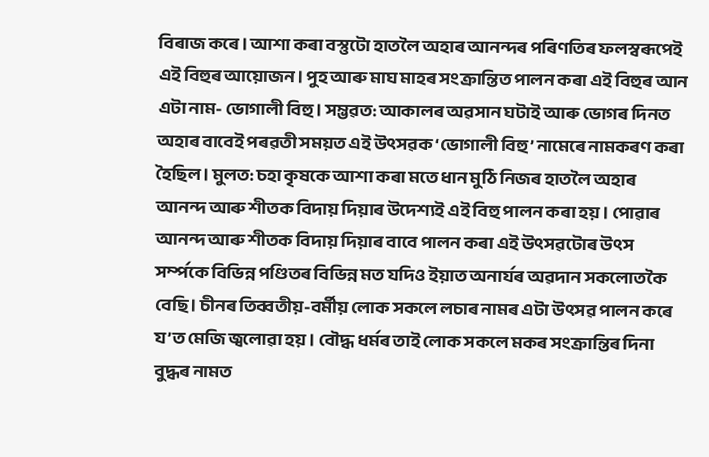বিৰাজ কৰে। আশা কৰা বস্তুটো হাতলৈ অহাৰ আনন্দৰ পৰিণতিৰ ফলস্বৰূপেই এই বিহুৰ আয়োজন। পুহ আৰু মাঘ মাহৰ সংক্ৰান্তিত পালন কৰা এই বিহুৰ আন এটা নাম- ভোগালী বিহু। সম্ভৱত: আকালৰ অৱসান ঘটাই আৰু ভোগৰ দিনত অহাৰ বাবেই পৰৱতী সময়ত এই উৎসৱক ‘ভোগালী বিহু’ নামেৰে নামকৰণ কৰা হৈছিল। মুলত: চহা কৃষকে আশা কৰা মতে ধান মুঠি নিজৰ হাতলৈ অহাৰ আনন্দ আৰু শীতক বিদায় দিয়াৰ উদেশ্যই এই বিহু পালন কৰা হয়। পোৱাৰ আনন্দ আৰু শীতক বিদায় দিয়াৰ বাবে পালন কৰা এই উৎসৱটোৰ উৎস সৰ্ম্পকে বিভিন্ন পণ্ডিতৰ বিভিন্ন মত যদিও ইয়াত অনাৰ্যৰ অৱদান সকলোতকৈ বেছি। চীনৰ তিব্বতীয়-বৰ্মীয় লোক সকলে লচাৰ নামৰ এটা উৎসৱ পালন কৰে য’ত মেজি জ্বলোৱা হয়। বৌদ্ধ ধৰ্মৰ তাই লোক সকলে মকৰ সংক্ৰান্তিৰ দিনা বুদ্ধৰ নামত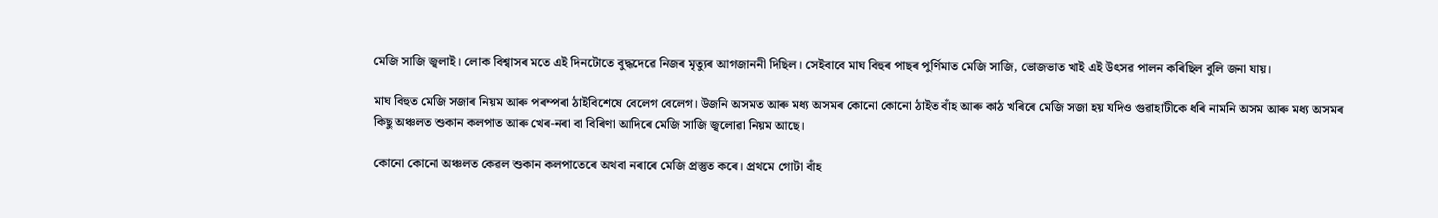মেজি সাজি জ্বলাই। লোক বিশ্বাসৰ মতে এই দিনটোতে বুদ্ধদেৱে নিজৰ মৃত্যুৰ আগজাননী দিছিল। সেইবাবে মাঘ বিহুৰ পাছৰ পুৰ্ণিমাত মেজি সাজি, ভোজভাত খাই এই উৎসৱ পালন কৰিছিল বুলি জনা যায়।

মাঘ বিহুত মেজি সজাৰ নিয়ম আৰু পৰম্পৰা ঠাইবিশেষে বেলেগ বেলেগ। উজনি অসমত আৰু মধ্য অসমৰ কোনো কোনো ঠাইত বাঁহ আৰু কাঠ খৰিৰে মেজি সজা হয় যদিও গুৱাহাটীকে ধৰি নামনি অসম আৰু মধ্য অসমৰ কিছু অঞ্চলত শুকান কলপাত আৰু খেৰ-নৰা বা বিৰিণা আদিৰে মেজি সাজি জ্বলোৱা নিয়ম আছে।

কোনো কোনো অঞ্চলত কেৱল শুকান কলপাতেৰে অথবা নৰাৰে মেজি প্ৰস্তুত কৰে। প্ৰথমে গোটা বাঁহ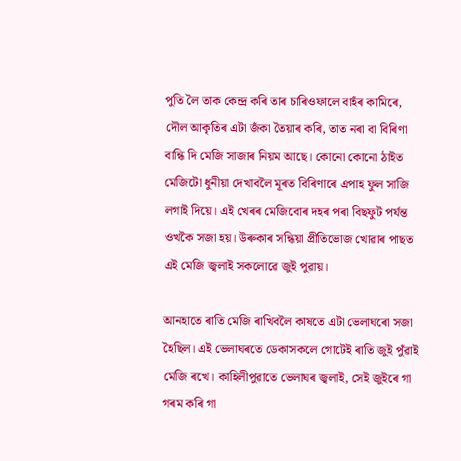পুতি লৈ তাক কেন্দ্ৰ কৰি তাৰ চাৰিওফালে বাহঁৰ কামিৰে, দৌল আকৃতিৰ এটা জঁকা তৈয়াৰ কৰি, তাত নৰা বা বিৰিণা বান্ধি দি মেজি সাজাৰ নিয়ম আছে। কোনো কোনো ঠাইত মেজিটো ধুনীয়া দেখাবলৈ মূৰত বিৰিণাৰে এপাহ ফুল সাজি লগাই দিয়ে। এই খেৰৰ মেজিবোৰ দহৰ পৰা বিছফুট পৰ্যন্ত ওখকৈ সজা হয়। উৰুকাৰ সন্ধিয়া প্ৰীতিভোজ খোৱাৰ পাছত এই মেজি জ্বলাই সকলোৱে জুই পুৱায়।

আনহাতে ৰাতি মেজি ৰাখিবলৈ কাষতে এটা ভেলাঘৰো সজা হৈছিল। এই ভেলাঘৰতে ডেকাসকলে গোটেই ৰাতি জুই পুঁৱাই মেজি ৰখে। কাহিলীপুৱাতে ভেলাঘৰ জ্বলাই, সেই জুইৰে গা গৰম কৰি গা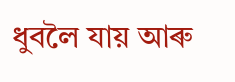ধুবলৈ যায় আৰু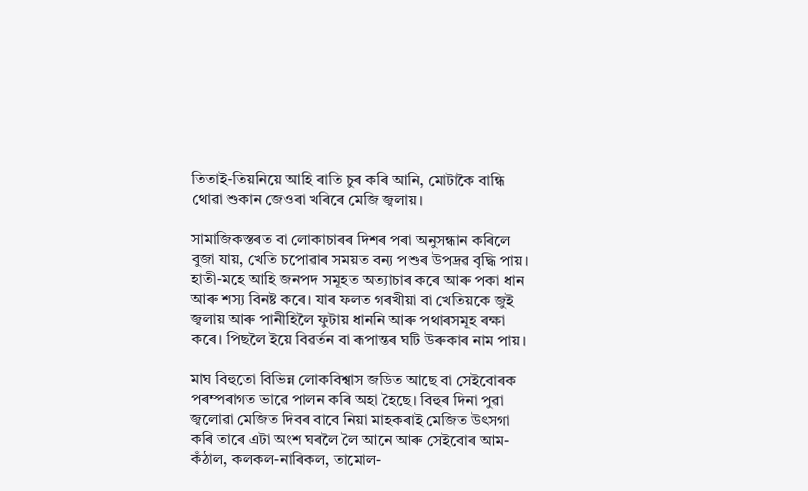তিতাই-তিয়নিয়ে আহি ৰাতি চুৰ কৰি আনি, মোটাকৈ বান্ধি থোৱা শুকান জেওৰা খৰিৰে মেজি জ্বলায়।

সামাজিকস্তৰত বা লোকাচাৰৰ দিশৰ পৰা অনুসন্ধান কৰিলে বুজা যায়, খেতি চপোৱাৰ সময়ত বন্য পশুৰ উপদ্ৰৱ বৃদ্ধি পায়। হাতী-মহে আহি জনপদ সমূহত অত্যাচাৰ কৰে আৰু পকা ধান আৰু শস্য বিনষ্ট কৰে। যাৰ ফলত গৰখীয়া বা খেতিয়কে জুই জ্বলায় আৰু পানীহিলৈ ফুটায় ধাননি আৰু পথাৰসমূহ ৰক্ষা কৰে। পিছলৈ ইয়ে বিৱৰ্তন বা ৰূপান্তৰ ঘটি উৰুকাৰ নাম পায়।

মাঘ বিহুতো বিভিন্ন লোকবিশ্বাস জডিত আছে বা সেইবোৰক পৰম্পৰাগত ভাৱে পালন কৰি অহা হৈছে। বিহুৰ দিনা পুৱা জ্বলোৱা মেজিত দিবৰ বাবে নিয়া মাহকৰাই মেজিত উৎসগা কৰি তাৰে এটা অংশ ঘৰলৈ লৈ আনে আৰু সেইবোৰ আম-কঁঠাল, কলকল-নাৰিকল, তামোল-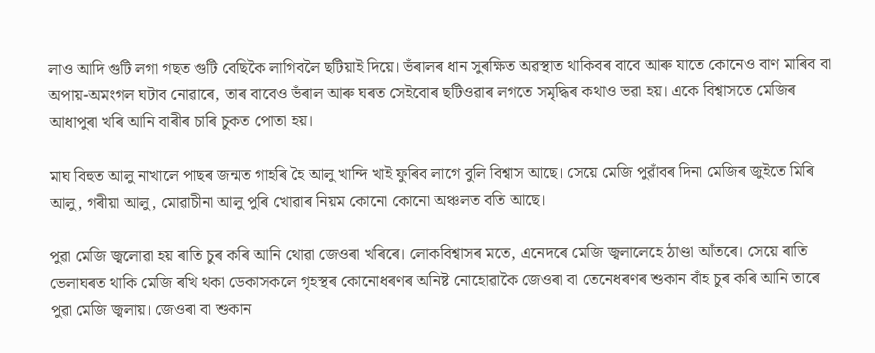লাও আদি গুটি লগা গছত গুটি বেছিকৈ লাগিবলৈ ছটিয়াই দিয়ে। ভঁৰালৰ ধান সুৰক্ষিত অৱস্থাত থাকিবৰ বাবে আৰু যাতে কোনেও বাণ মাৰিব বা অপায়-অমংগল ঘটাব নোৱাৰে, তাৰ বাবেও ভঁৰাল আৰু ঘৰত সেইবোৰ ছটিওৱাৰ লগতে সমৃদ্ধিৰ কথাও ভৱা হয়। একে বিশ্বাসতে মেজিৰ আধাপুৰা খৰি আনি বাৰীৰ চাৰি চুকত পোতা হয়।

মাঘ বিহুত আলু নাখালে পাছৰ জন্মত গাহৰি হৈ আলু খান্দি খাই ফুৰিব লাগে বুলি বিশ্বাস আছে। সেয়ে মেজি পুৱাঁবৰ দিনা মেজিৰ জুইতে মিৰি আলু, গৰীয়া আলু, মোৱাচীনা আলু পুৰি খোৱাৰ নিয়ম কোনো কোনো অঞ্চলত বতি আছে।

পুৱা মেজি জ্বলোৱা হয় ৰাতি চুৰ কৰি আনি থোৱা জেওৰা খৰিৰে। লোকবিশ্বাসৰ মতে, এনেদৰে মেজি জ্বলালেহে ঠাণ্ডা আঁতৰে। সেয়ে ৰাতি ভেলাঘৰত থাকি মেজি ৰখি থকা ডেকাসকলে গৃহস্থৰ কোনোধৰণৰ অনিষ্ট নোহোৱাকৈ জেওৰা বা তেনেধৰণৰ শুকান বাঁহ চুৰ কৰি আনি তাৰে পুৱা মেজি জ্বলায়। জেওৰা বা শুকান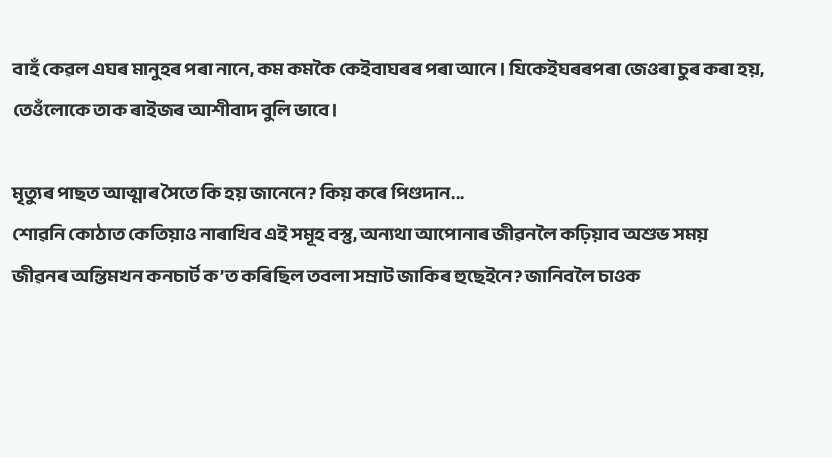বাহঁ কেৱল এঘৰ মানুহৰ পৰা নানে, কম কমকৈ কেইবাঘৰৰ পৰা আনে। যিকেইঘৰৰপৰা জেওৰা চুৰ কৰা হয়, তেওঁলোকে তাক ৰাইজৰ আশীবাদ বুলি ভাবে।

মৃত্যুৰ পাছত আত্মাৰ সৈতে কি হয় জানেনে? কিয় কৰে পিণ্ডদান...
শোৱনি কোঠাত কেতিয়াও নাৰাখিব এই সমূহ বস্তু, অন্যথা আপোনাৰ জীৱনলৈ কঢ়িয়াব অশুভ সময়
জীৱনৰ অন্তিমখন কনচাৰ্ট ক’ত কৰিছিল তবলা সম্ৰাট জাকিৰ হুছেইনে? জানিবলৈ চাওক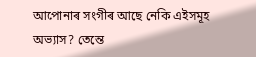আপোনাৰ সংগীৰ আছে নেকি এইসমূহ অভ্যাস? তেন্তে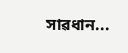সাৱধান...